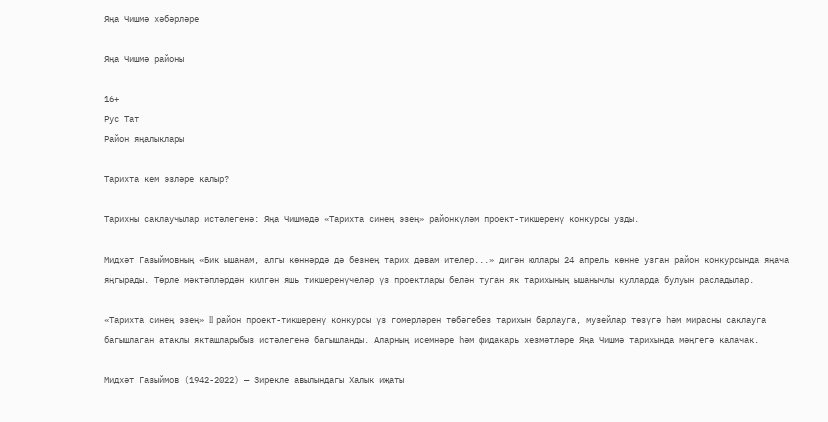Яңа Чишмә хәбәрләре

Яңа Чишмә районы

16+
Рус Тат
Район яңалыклары

Тарихта кем эзләре калыр?

Тарихны саклаучылар истәлегенә: Яңа Чишмәдә «Тарихта синең эзең» районкүләм проект-тикшеренү конкурсы узды.

Мидхәт Газыймовның «Бик ышанам, алгы көннәрдә дә безнең тарих дәвам ителер...» дигән юллары 24 апрель көнне узган район конкурсында яңача яңгырады. Төрле мәктәпләрдән килгән яшь тикшеренүчеләр үз проектлары белән туган як тарихының ышанычлы кулларда булуын расладылар.

«Тарихта синең эзең» II район проект-тикшеренү конкурсы үз гомерләрен төбәгебез тарихын барлауга, музейлар төзүгә һәм мирасны саклауга багышлаган атаклы якташларыбыз истәлегенә багышланды. Аларның исемнәре һәм фидакарь хезмәтләре Яңа Чишмә тарихында мәңгегә калачак.

Мидхәт Газыймов (1942-2022) — Зирекле авылындагы Халык иҗаты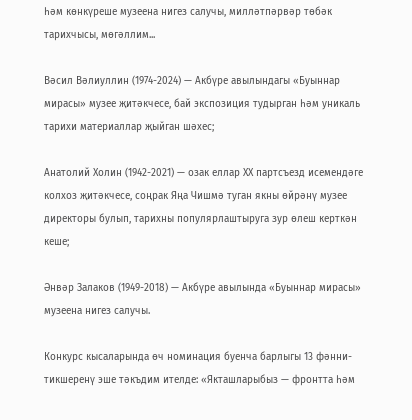һәм көнкүреше музеена нигез салучы, милләтпәрвәр төбәк тарихчысы, мөгәллим...

Вәсил Вәлиуллин (1974-2024) — Акбүре авылындагы «Буыннар мирасы» музее җитәкчесе, бай экспозиция тудырган һәм уникаль тарихи материаллар җыйган шәхес;

Анатолий Холин (1942-2021) — озак еллар ХХ партсъезд исемендәге колхоз җитәкчесе, соңрак Яңа Чишмә туган якны өйрәнү музее директоры булып, тарихны популярлаштыруга зур өлеш керткән кеше;

Әнвәр Залаков (1949-2018) — Акбүре авылында «Буыннар мирасы» музеена нигез салучы.

Конкурс кысаларында өч номинация буенча барлыгы 13 фәнни-тикшеренү эше тәкъдим ителде: «Якташларыбыз — фронтта һәм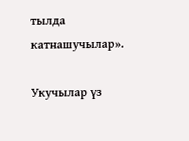тылда катнашучылар».

Укучылар үз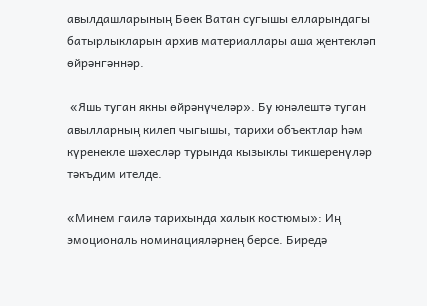авылдашларының Бөек Ватан сугышы елларындагы батырлыкларын архив материаллары аша җентекләп өйрәнгәннәр.

 «Яшь туган якны өйрәнүчеләр». Бу юнәлештә туган авылларның килеп чыгышы, тарихи объектлар һәм күренекле шәхесләр турында кызыклы тикшеренүләр тәкъдим ителде.

«Минем гаилә тарихында халык костюмы»: Иң эмоциональ номинацияләрнең берсе. Биредә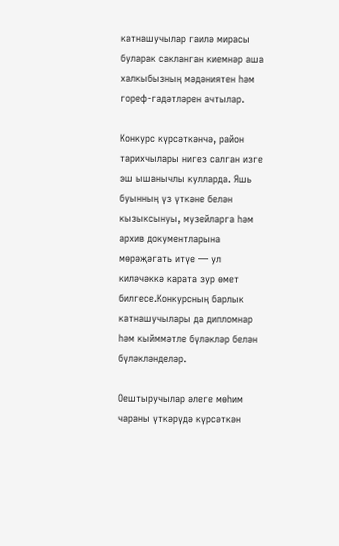катнашучылар гаилә мирасы буларак сакланган киемнәр аша халкыбызның мәдәниятен һәм гореф-гадәтләрен ачтылар.

Конкурс күрсәткәнчә, район тарихчылары нигез салган изге эш ышанычлы кулларда. Яшь буынның үз үткәне белән кызыксынуы, музейларга һәм архив документларына мөрәҗәгать итүе — ул киләчәккә карата зур өмет билгесе.Конкурсның барлык катнашучылары да дипломнар һәм кыйммәтле бүләкләр белән бүләкләнделәр.

Оештыручылар әлеге мөһим чараны үткәрүдә күрсәткән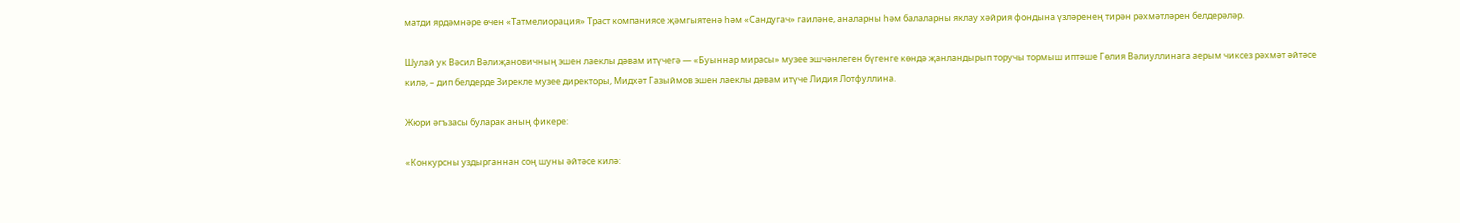матди ярдәмнәре өчен «Татмелиорация» Траст компаниясе җәмгыятенә һәм «Сандугач» гаиләне, аналарны һәм балаларны яклау хәйрия фондына үзләренең тирән рәхмәтләрен белдерәләр.

Шулай ук Вәсил Вәлиҗановичның эшен лаеклы дәвам итүчегә — «Буыннар мирасы» музее эшчәнлеген бүгенге көндә җанландырып торучы тормыш иптәше Гөлия Вәлиуллинага аерым чиксез рәхмәт әйтәсе килә, – дип белдерде Зирекле музее директоры, Мидхәт Газыймов эшен лаеклы дәвам итүче Лидия Лотфуллина.

Жюри әгъзасы буларак аның фикере:

«Конкурсны уздырганнан соң шуны әйтәсе килә: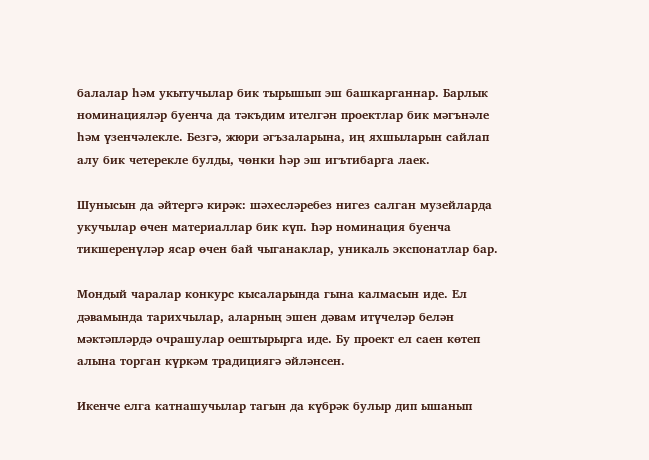балалар һәм укытучылар бик тырышып эш башкарганнар. Барлык номинацияләр буенча да тәкъдим ителгән проектлар бик мәгънәле һәм үзенчәлекле. Безгә, жюри әгъзаларына, иң яхшыларын сайлап алу бик четерекле булды, чөнки һәр эш игътибарга лаек.

Шунысын да әйтергә кирәк: шәхесләребез нигез салган музейларда укучылар өчен материаллар бик күп. Һәр номинация буенча тикшеренүләр ясар өчен бай чыганаклар, уникаль экспонатлар бар.

Мондый чаралар конкурс кысаларында гына калмасын иде. Ел дәвамында тарихчылар, аларның эшен дәвам итүчеләр белән мәктәпләрдә очрашулар оештырырга иде. Бу проект ел саен көтеп алына торган күркәм традициягә әйләнсен.

Икенче елга катнашучылар тагын да күбрәк булыр дип ышанып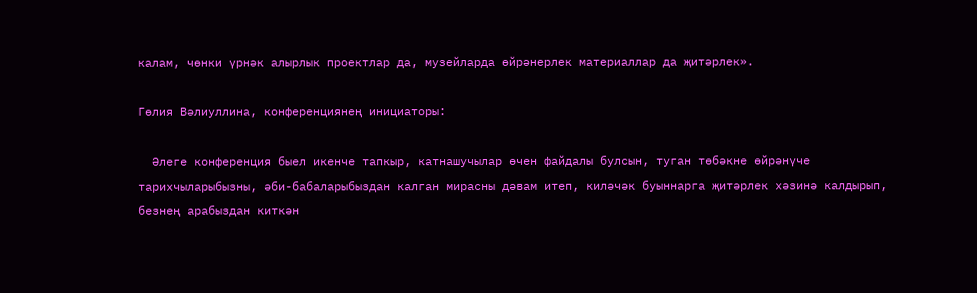калам, чөнки үрнәк алырлык проектлар да, музейларда өйрәнерлек материаллар да җитәрлек».

Гөлия Вәлиуллина, конференциянең инициаторы:

  Әлеге конференция быел икенче тапкыр, катнашучылар өчен файдалы булсын, туган төбәкне өйрәнүче тарихчыларыбызны, әби-бабаларыбыздан калган мирасны дәвам итеп, киләчәк буыннарга җитәрлек хәзинә калдырып, безнең арабыздан киткән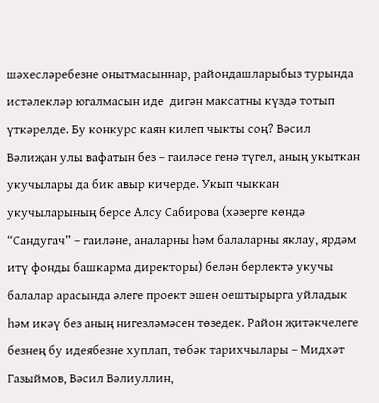шәхесләребезне онытмасыннар, райондашларыбыз турында истәлекләр югалмасын иде  дигән максатны күздә тотып үткәрелде. Бу конкурс каян килеп чыкты соң? Вәсил Вәлиҗан улы вафатын без – гаиләсе генә түгел, аның укыткан укучылары да бик авыр кичерде. Укып чыккан укучыларының берсе Алсу Сабирова (хәзерге көндә “Сандугач” – гаиләне, аналарны һәм балаларны яклау, ярдәм итү фонды башкарма директоры) белән берлектә укучы балалар арасында әлеге проект эшен оештырырга уйладык һәм икәү без аның нигезләмәсен төзедек. Район җитәкчелеге безнең бу идеябезне хуплап, төбәк тарихчылары – Мидхәт Газыймов, Вәсил Вәлиуллин,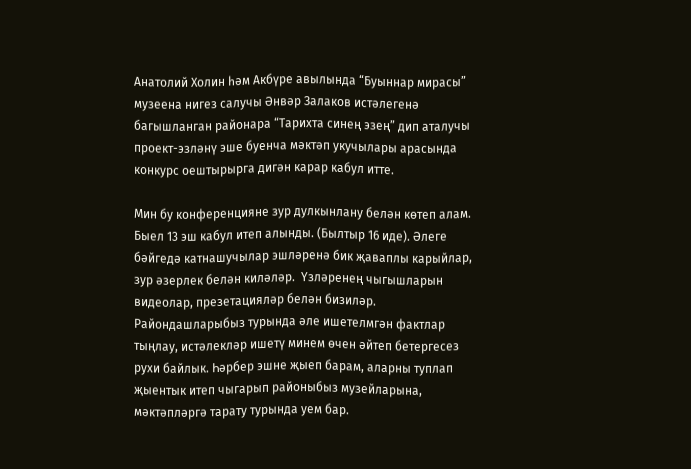Анатолий Холин һәм Акбүре авылында “Буыннар мирасы” музеена нигез салучы Әнвәр Залаков истәлегенә багышланган районара “Тарихта синең эзең” дип аталучы проект-эзләнү эше буенча мәктәп укучылары арасында конкурс оештырырга дигән карар кабул итте.

Мин бу конференцияне зур дулкынлану белән көтеп алам. Быел 13 эш кабул итеп алынды. (Былтыр 16 иде). Әлеге бәйгедә катнашучылар эшләренә бик җаваплы карыйлар, зур әзерлек белән киләләр.  Үзләренең чыгышларын видеолар, презетацияләр белән бизиләр. Райондашларыбыз турында әле ишетелмгән фактлар тыңлау, истәлекләр ишетү минем өчен әйтеп бетергесез рухи байлык. Һәрбер эшне җыеп барам, аларны туплап җыентык итеп чыгарып районыбыз музейларына, мәктәпләргә тарату турында уем бар.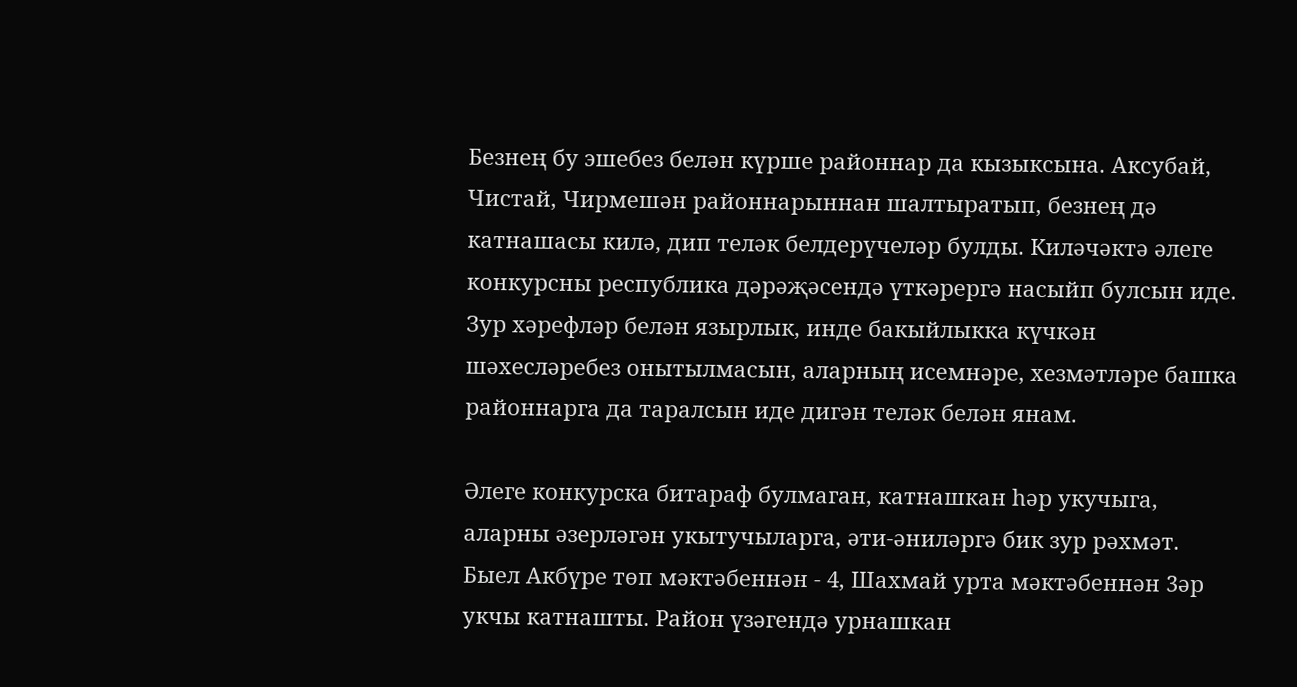Безнең бу эшебез белән күрше районнар да кызыксына. Аксубай, Чистай, Чирмешән районнарыннан шалтыратып, безнең дә катнашасы килә, дип теләк белдерүчеләр булды. Киләчәктә әлеге конкурсны республика дәрәҗәсендә үткәрергә насыйп булсын иде. Зур хәрефләр белән язырлык, инде бакыйлыкка күчкән шәхесләребез онытылмасын, аларның исемнәре, хезмәтләре башка районнарга да таралсын иде дигән теләк белән янам.

Әлеге конкурска битараф булмаган, катнашкан һәр укучыга, аларны әзерләгән укытучыларга, әти-әниләргә бик зур рәхмәт.  Быел Акбүре төп мәктәбеннән - 4, Шахмай урта мәктәбеннән 3әр укчы катнашты. Район үзәгендә урнашкан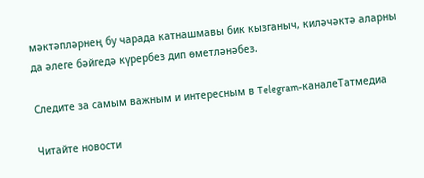мәктәпләрнең бу чарада катнашмавы бик кызганыч, киләчәктә аларны да әлеге бәйгедә күрербез дип өметләнәбез.

Следите за самым важным и интересным в Telegram-каналеТатмедиа

Читайте новости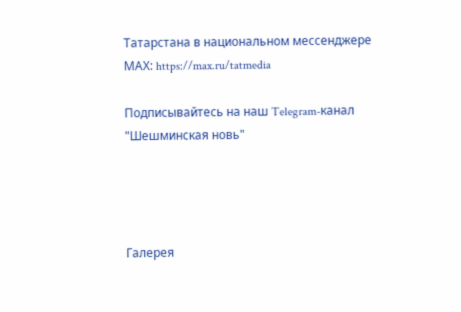Татарстана в национальном мессенджере MАХ: https://max.ru/tatmedia

Подписывайтесь на наш Telegram-канал "Шешминская новь"




Галерея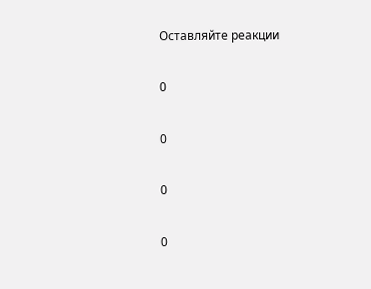Оставляйте реакции

0

0

0

0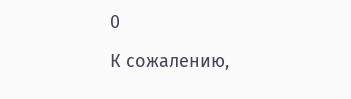0

К сожалению,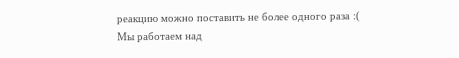реакцию можно поставить не более одного раза :(
Мы работаем над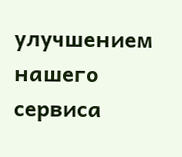улучшением нашего сервиса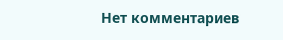Нет комментариев